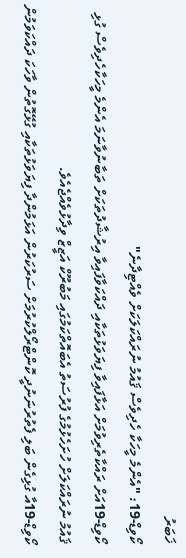ޚަބަރު
ކޯވިޑް-19: "އެންމެ މީހަކާ ހެދިވެސް ޤައުމު ނުރައްކަލަކަށް ވެއްޓިދާނެ"
ކޯވިޑް-19އަށް ރައްކާތެރިވުމަށް އަޅާފައިވާ ފިޔަވަޅުތަކާއި ދައްކަވާފައިވާ އިރުޝާދުތަކަށް ތަބާނުވާނަމަ އެންމެ މީހަކާހެދިވެސް ގުޅި ޤައުމު ނުރައްކަލަށް ހުށަހެޅުމުގެ ފުރުސަތު އެބައޮތްކަމުގައި މަބުރޫކް އަޒީޒް ވިދާޅުވެއްޖެއެވެ.
ކޯވިޑް-19އާ ގުޅިގެން ބަލި ފެތުރުނަނުދީ ކޮންޓްރޯލްކުރުމަށް ސަރުކަރުން އަޅަމުންދާ ފިޔަވަޅުތަކާއި ގުޅޭގޮތުން ވާހަކަ ދައްކަވަމުން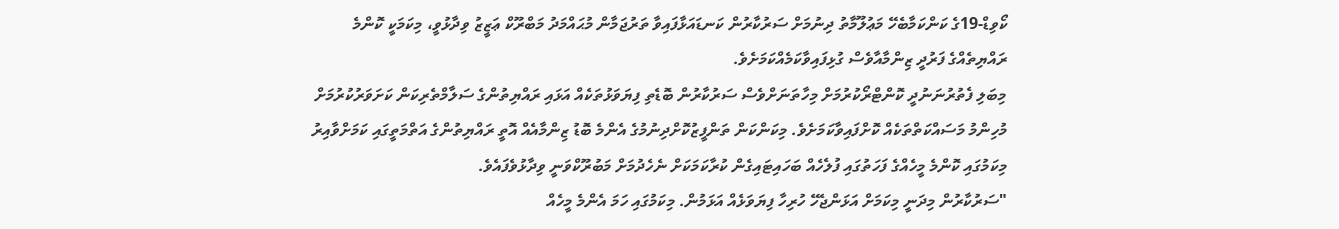ކޯވިޑް-19ގެ ކަންކަމާބެހޭ މަޢުލޫމާތު ދިނުމަށް ސަރުކާރުން ކަނޑައަޅާފައިވާ ތަރުޖަމާން މުޙައްމަދު މަބްރޫކް ޢަޒީޒު ވިދާޅުވީ، މިކަމަކީ ކޮންމެ ރައްޔިތެއްގެ ފަރުދީ ޒިންމާއާވެސް ގުޅިފައިވާކަމެއްކަމަށެވެ.
މިބަލި ފެތުރުނަނުދީ ކޮންޓްރޯކުރުމަށް މިހާތަނަށްވެސް ސަރުކާރުން ބޮޑެތި ފިޔަވަޅުތަކެއް އަޅައި ރައްޔިތުންގެ ސަލާމްތެރިކަން ކަށަވަރުކުރުމަށް މުހިންމު މަސައްކަތްތަކެއް ކޮށްފައިވާކަމަށެވެ. މިކަންކަން ތަންފީޒުކޮށްދިނުމުގެ އެންމެ ބޮޑު ޒިންމާއެއް އޮތީ ރައްޔިތުންގެ އަތްމަތީގައި ކަމަށްވާއިރު މިކަމުގައި ކޮންމެ މީހެއްގެ ފަހަތުގައި ފުލެހެއް ބަހައިޓައިގެން ކުރާކަމަކަށް ނެހެދުމަށް މަބުރޫކްވަނީ ވިދާޅުވެފައެވެ.
"ސަރުކާރުން މިދަނީ މިކަމަށް އަޅަންޖެހޭ ހުރިހާ ފިޔަވަޅެއް އަޅަމުން. މިކަމުގައި ހަމަ އެންމެ މީހެއް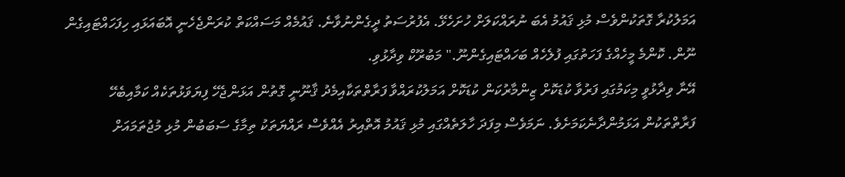އަމަލުކުރާ ގޮތަކުންވެސް މުޅި ޤައުމު އެބަ ނުރައްކަލަށް ހުށަހެޅޭ. އެފުރުސަތު ދީގެންނުވާނެ. ޤައުމެއް މަސައްކަތް ކުރަންޖެހެނީ އޮބައަޅައި ހިފަހައްޓައިގެން ނޫން. ކޮންމެ މީހެއްގެ ފަހަތުގައި ފުލެހެއް ބަހައްޓައިގެންނޫ." މަބުރޫކް ވިދާޅުވި.
އޭނާ ވިދާޅުވީ މިކަމުގައި ފަރުވާ ކުޑަކޮށް ޒިންމާރުކަން ކުޑަކޮށް އަމަލުކުރައްވާ ފަރާތްތަކާއިމެދު ޤާނޫނީ ގޮތުން އަޅަންޖެހޭ ފިޔަވަޅުތަކެއް ކަމާއިބެހޭ ފަރާތްތަކުން އަޅަމުންދާނެކަމަށެވެ. ނަމަވެސް މިފަދަ ހާލަތެއްގައި މުޅި ޤައުމު އޮތްއިރު އެއްވެސް ރައްޔަތަކު ތިމާގެ ސަބަބުން މުޅި މުޖުތަމައަށް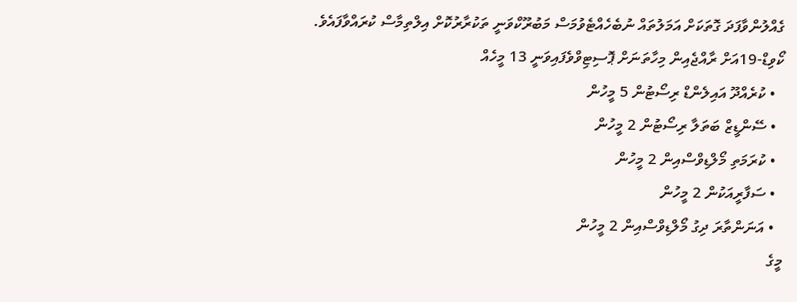ގެއްލުންވާފަދަ ގޮތަކަށް އަމަލުތައް ނުބެހެއްޓެވުމަސް މަބުރޫކްވަނީ ތަކުރާރުކޮށް އިލްތިމާސް ކުރައްވާފައެވެ.
ކޯވިޑް-19އަށް ރާއްޖެއިން މިހާތަނަށް ޕޮސިޓިވްވެފައިވަނީ 13 މީހެއް
  • ކުރެއްދޫ އައިލެންޑް ރިސޯޓުން 5 މީހުން
  • ސޭންޑީޒް ބަތަލާ ރިސޯޓުން 2 މީހުން
  • ކުރަމަތި މޯލްޑިވްސްއިން 2 މީހުން
  • ސަފާރީއަކުން 2 މީހުން
  • އަނަންތާރަ ދިގު މޯލްޑިވްސްއިން 2 މީހުން
މީގެ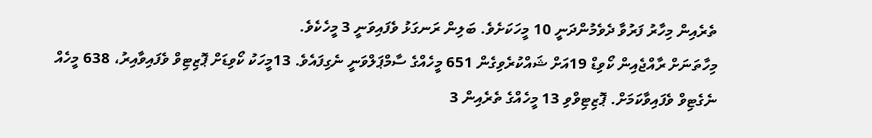ތެރެއިން މިހާރު ފަރުވާ ދެވެމުންދަނީ 10 މީހަކަށެވެ. ބަލިން ރަނގަޅު ވެފައިވަނީ 3 މީހެކެވެ.
މިހާތަނަށް ރާއްޖެއިން ކޯވިޑް 19އަށް ޝައްކުރެވިގެން 651 މީހެއްގެ ސާމްޕަލްވަނީ ނެގިފައެވެ. 13މީހަކު ކޯވިޑަށް ޕޮޒިޓިވް ވެފައިވާއިރު، 638 މީހެއް ނެގެޓިވް ވެފައިވާކަމަށް. ޕޮޒިޓިވްވި 13 މީހެއްގެ ތެރެއިން 3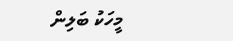މީހަކު ބަލިން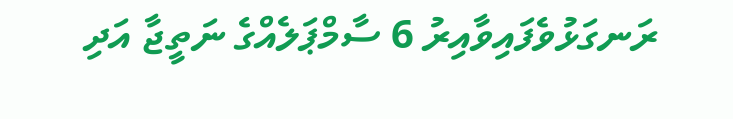ރަނގަޅުވެފައިވާއިރު 6 ސާމްޕަލެއްގެ ނަތީޖާ އަދި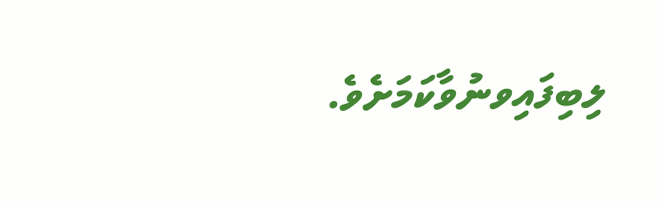ލިބިފައިވނުވާކަމަށެވެ.